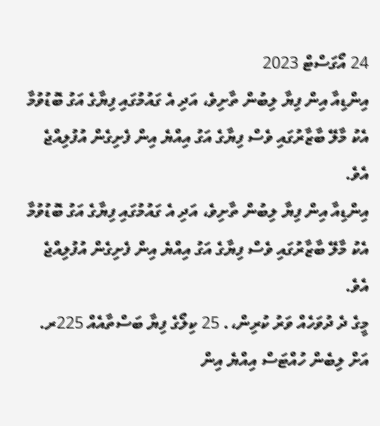24 އޯގަސްޓް 2023
އިންޑިއާ އިން ފިޔާ ލިބުން ތާށިވެ، އަދި އެ ގައުމުގައި ފިޔާގެ އަގު ބޮޑުވުމާ އެކު މާލޭ ބާޒާރުގައި ވެސް ފިޔާގެ އަގު އިއްޔެ އިން ފެށިގެން އުފުލިއްޖެ އެވެ.
އިންޑިއާ އިން ފިޔާ ލިބުން ތާށިވެ، އަދި އެ ގައުމުގައި ފިޔާގެ އަގު ބޮޑުވުމާ އެކު މާލޭ ބާޒާރުގައި ވެސް ފިޔާގެ އަގު އިއްޔެ އިން ފެށިގެން އުފުލިއްޖެ އެވެ.
މީގެ ދެ ދުވަހެއް ވަރު ކުރިން،. 25 ކިލޯގެ ފިޔާ ބަސްތާއެއް 225ރ. އަށް ލިބެން ހުއްޓަސް އިއްޔެ އިން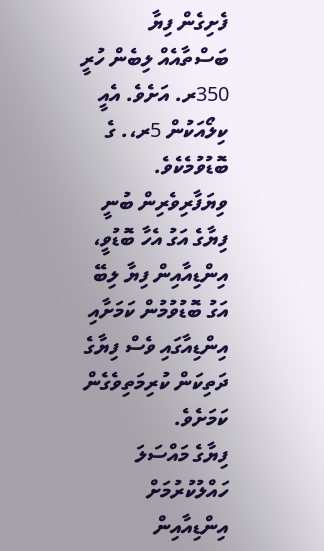ފެށިގެން ފިޔާ ބަސްތާއެއް ލިބެން ހުރީ 350ރ. އަށެވެ. އެއީ ކިލޯއަކުން 5ރ،. ގެ ބޮޑުވުމެކެވެ.
ވިޔަފާރިވެރިން ބުނީ ފިޔާގެ އަގު އެހާ ބޮޑުވީ، އިންޑިއާއިން ފިޔާ ލިބޭ އަގު ބޮޑުވުމުން ކަމަށާއި އިންޑިއާގައި ވެސް ފިޔާގެ ދަތިކަން ކުރިމަތިވެގެން ކަމަށެވެ.
ފިޔާގެ މައްސަލަ ހައްލުކުރުމަށް އިންޑިއާއިން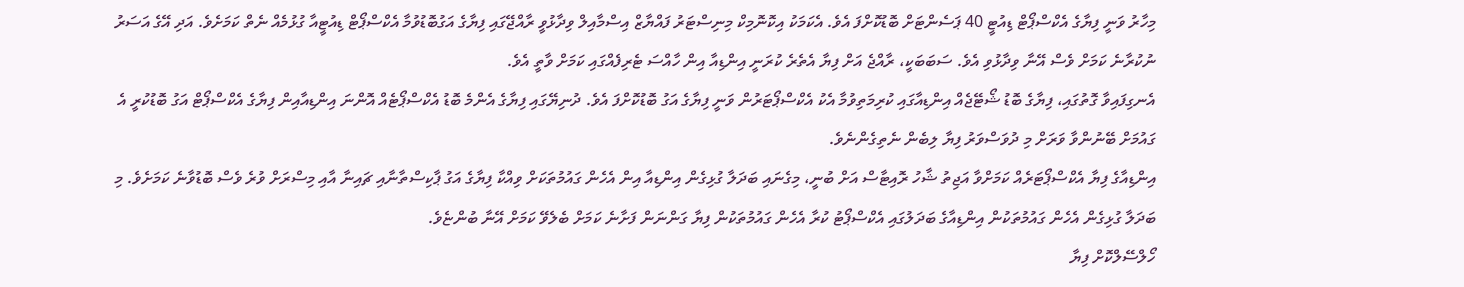މިހާރު ވަނީ ފިޔާގެ އެކްސްޕޯޓް ޑިއުޓީ 40 ޕަސެންޓަށް ބޮޑުކޮށްފަ އެވެ. އެކަމަކު އިކޮނޮމިކް މިނިސްޓަރު ފައްޔާޒް އިސްމާއިލް ވިދާޅުވީ ރާއްޖޭގައި ފިޔާގެ އަގުބޮޑުވުމާ އެކްސްޕޯޓް ޑިއުޓީއާ ގުޅުމެއް ނެތް ކަމަށެވެ. އަދި އޭގެ އަސަރު ނުކުރާނެ ކަމަށް ވެސް އޭނާ ވިދާޅުވި އެވެ. ސަބަބަކީ، ރާއްޖެ އަށް ފިޔާ އެތެރެ ކުރަނީ އިންޑިއާ އިން ހާއްސަ ޓެރިފެއްގައި ކަމަށް ވާތީ އެވެ.
އެނގިފައިވާ ގޮތުގައި، ފިޔާގެ ބޮޑު ޝޯޓޭޖެއް އިންޑިއާގައި ކުރިމަތިވުމާ އެކު އެކްސްޕޯޓަރުން ވަނީ ފިޔާގެ އަގު ބޮޑުކޮށްފަ އެވެ. ދުނިޔޭގައި ފިޔާގެ އެންމެ ބޮޑު އެކްސްޕޯޓެއް އޮންނަ އިންޑިއާއިން ފިޔާގެ އެކްސްޕޯޓް އަގު ބޮޑުކުރީ އެ ގައުމަށް ބޭނުންވާ ވަރަށް މި ދުވަސްވަރު ފިޔާ ލިބެން ނެތިގެންނެވެ.
އިންޑިއާގެ ފިޔާ އެކްސްޕޯޓަރެއް ކަމަށްވާ އަޖިތު ޝާހު ރޮއިޓާސް އަށް ބުނީ، މިގެނައި ބަދަލާ ގުޅިގެން އިންޑިއާ އިން އެހެން ގައުމުތަކަށް ވިއްކާ ފިޔާގެ އަގު ޕާކިސްތާނާއި ޗައިނާ އާއި މިސްރަށް ވުރެ ވެސް ބޮޑުވާނެ ކަމަށެވެ. މި ބަދަލާ ގުޅިގެން އެހެން ގައުމުތަކުން އިންޑިއާގެ ބަދަލުގައި އެކްސްޕޯޓު ކުރާ އެހެން ގައުމުތަކުން ފިޔާ ގަންނަން ފަށާނެ ކަމަށް ބެލެވޭ ކަމަށް އޭނާ ބުންޏެވެ.
ހޯލްސޭލްކޮށް ފިޔާ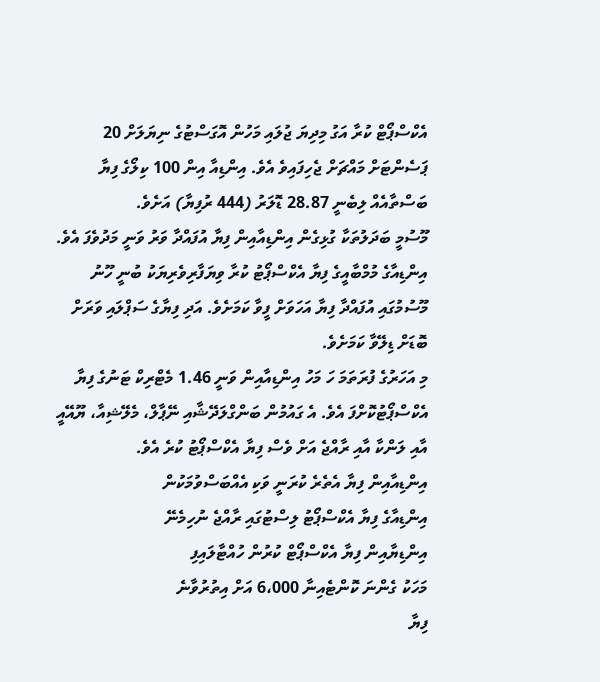އެކްސްޕޯޓް ކުރާ އަގު މިދިޔަ ޖުލައި މަހުން އޮގަސްޓުގެ ނިޔަލަށް 20 ޕަސެންޓަށް މައްޗަށް ޖެހިފައިވެ އެވެ. އިންޑިއާ އިން 100 ކިލޯގެ ފިޔާ ބަސްތާއެއް ލިބެނީ 28.87 ޑޮލަރު (444 ރުފިޔާ) އަށެވެ.
މޫސުމީ ބަދަލުތަކާ ގުޅިގެން އިންޑިއާއިން ފިޔާ އުފައްދާ ވަރު ވަނީ މަދުވެފަ އެވެ. އިންޑިއާގެ މުމްބާއީގެ ފިޔާ އެކްސްޕޯޓު ކުރާ ވިޔަފާރިވެރިޔަކު ބުނީ ހޫނު މޫސުމުގައި އުފައްދާ ފިޔާ އަހަވަށް ފީވާ ކަމަށެވެ. އަދި ފިޔާގެ ސަޕްލައި ވަރަށް ބޮޑަށް ޑިލޭވާ ކަމަށެވެ.
މި އަހަރުގެ ފުރަތަމަ ހަ މަހު އިންޑިއާއިން ވަނީ 1.46 މެޓްރިކް ޓަނުގެ ފިޔާ އެކްސްޕޯޓުކޮށްފަ އެވެ. އެ ގައުމުން ބަންގްލަދޭޝާއި ނޭޕާލް، މެލޭޝިއާ، ޔޫއޭއީ އާއި ލަންކާ އާއި ރާއްޖެ އަށް ވެސް ފިޔާ އެކްސްޕޯޓު ކުރެ އެވެ.
އިންޑިއާއިން ފިޔާ އެތެރެ ކުރަނީ ވަކި އެއްބަސްވުމަކުން
އިންޑިއާގެ ފިޔާ އެކްސްޕޯޓު ލިސްޓުގައި ރާއްޖެ ނުހިމެނޭ
އިންޑިޔާއިން ފިޔާ އެކްސްޕޯޓް ކުރުން ހުއްޓާލައިފި
މަހަކު ގެންނަ ކޮންޓެއިނާ 6،000 އަށް އިތުރުވާނެ
ފިޔާ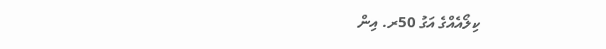ކިލޯއެއްގެ އަގު 50ރ. އިން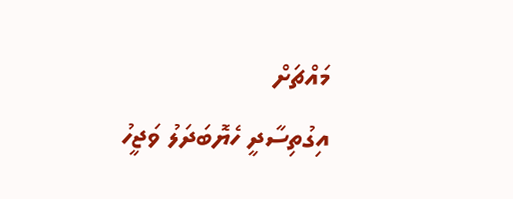މައްޗަށް
އިގުތިސާދީ ހެޔޮބަދަލު ވަޖީހު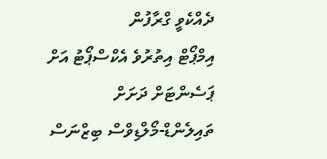ދެއްކެވީ ގްރާފުން
އިމްޕޯޓް އިތުރުވެ އެކްސްޕޯޓު އަށް ޕަސެންޓަށް ދަށަށް
ތައިލެންޑް-މޯލްޑިވްސް ބިޒްނަސް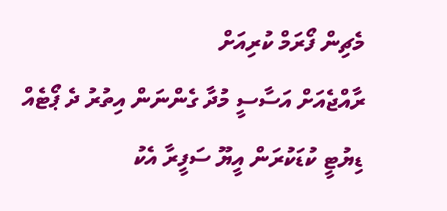މެޗިން ފޯރަމް ކުރިއަށް
ރާއްޖެއަށް އަސާސީ މުދާ ގެންނަން އިތުރު ދެ ޕޯޓެއް
ޑިޔުޓީ ކުޑަކުރަން އީޔޫ ސަފީރާ އެކު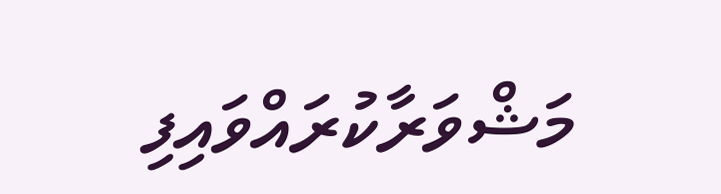މަޝްވަރާކުރައްވައިފި